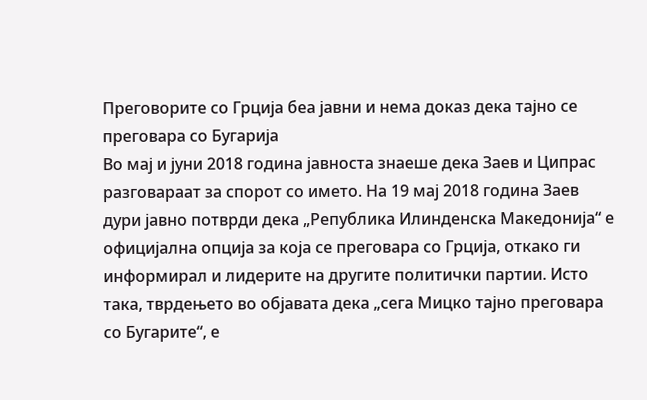Преговорите со Грција беа јавни и нема доказ дека тајно се преговара со Бугарија
Во мај и јуни 2018 година јавноста знаеше дека Заев и Ципрас разговараат за спорот со името. На 19 мај 2018 година Заев дури јавно потврди дека „Република Илинденска Македонија“ е официјална опција за која се преговара со Грција, откако ги информирал и лидерите на другите политички партии. Исто така, тврдењето во објавата дека „сега Мицко тајно преговара со Бугарите“, е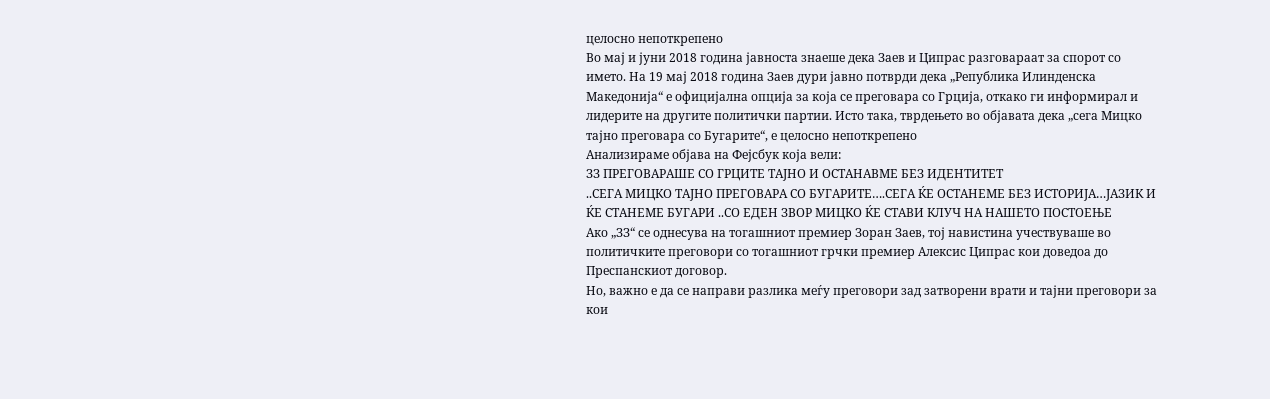целосно непоткрепено
Во мај и јуни 2018 година јавноста знаеше дека Заев и Ципрас разговараат за спорот со името. На 19 мај 2018 година Заев дури јавно потврди дека „Република Илинденска Македонија“ е официјална опција за која се преговара со Грција, откако ги информирал и лидерите на другите политички партии. Исто така, тврдењето во објавата дека „сега Мицко тајно преговара со Бугарите“, е целосно непоткрепено
Анализираме објава на Фејсбук која вели:
ЗЗ ПРЕГОВАРАШЕ СО ГРЦИТЕ ТАЈНО И ОСТАНАВМЕ БЕЗ ИДЕНТИТЕТ
..СЕГА МИЦКО ТАЈНО ПРЕГОВАРА СО БУГАРИТЕ….СЕГА ЌЕ ОСТАНЕМЕ БЕЗ ИСТОРИЈА…ЈАЗИК И ЌЕ СТАНЕМЕ БУГАРИ ..СО ЕДЕН ЗВОР МИЦКО ЌЕ СТАВИ КЛУЧ НА НАШЕТО ПОСТОЕЊЕ
Ако „ЗЗ“ се однесува на тогашниот премиер Зоран Заев, тој навистина учествуваше во политичките преговори со тогашниот грчки премиер Алексис Ципрас кои доведоа до Преспанскиот договор.
Но, важно е да се направи разлика меѓу преговори зад затворени врати и тајни преговори за кои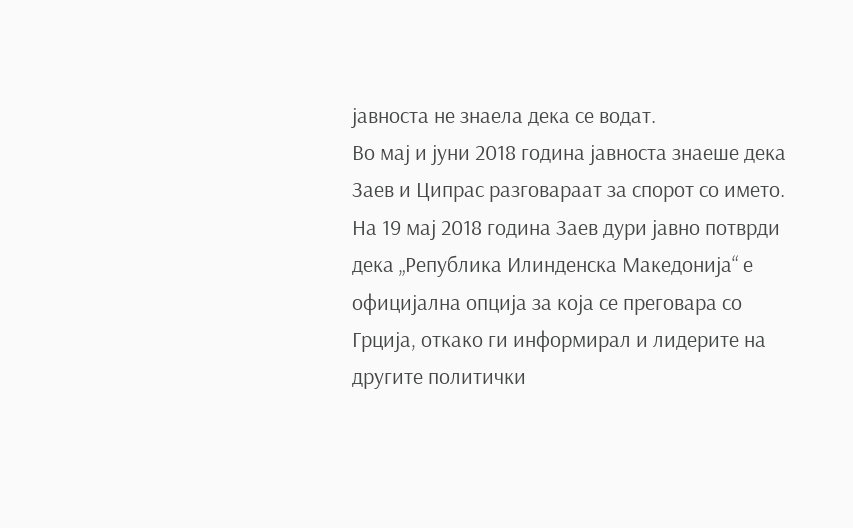јавноста не знаела дека се водат.
Во мај и јуни 2018 година јавноста знаеше дека Заев и Ципрас разговараат за спорот со името. На 19 мај 2018 година Заев дури јавно потврди дека „Република Илинденска Македонија“ е официјална опција за која се преговара со Грција, откако ги информирал и лидерите на другите политички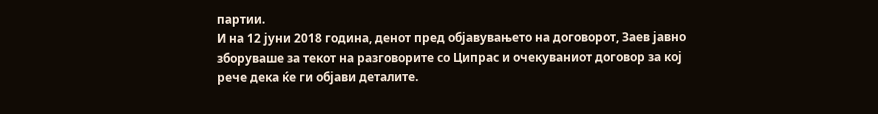партии.
И на 12 јуни 2018 година, денот пред објавувањето на договорот, Заев јавно зборуваше за текот на разговорите со Ципрас и очекуваниот договор за кој рече дека ќе ги објави деталите.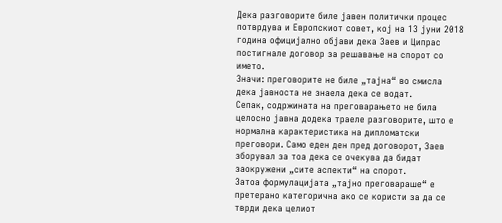Дека разговорите биле јавен политички процес потврдува и Европскиот совет, кој на 13 јуни 2018 година официјално објави дека Заев и Ципрас постигнале договор за решавање на спорот со името.
Значи: преговорите не биле „тајна“ во смисла дека јавноста не знаела дека се водат.
Сепак, содржината на преговарањето не била целосно јавна додека траеле разговорите, што е нормална карактеристика на дипломатски преговори. Само еден ден пред договорот, Заев зборувал за тоа дека се очекува да бидат заокружени „сите аспекти“ на спорот.
Затоа формулацијата „тајно преговараше“ е претерано категорична ако се користи за да се тврди дека целиот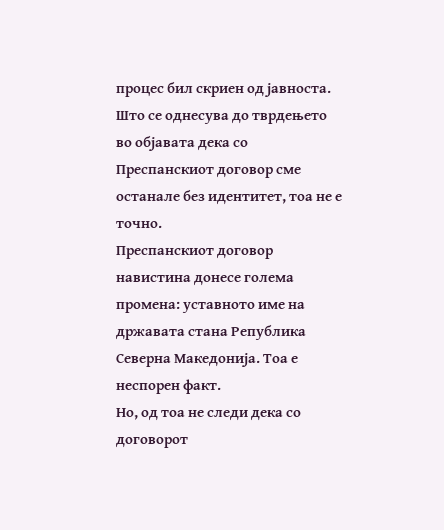процес бил скриен од јавноста.
Што се однесува до тврдењето во објавата дека со Преспанскиот договор сме останале без идентитет, тоа не е точно.
Преспанскиот договор навистина донесе голема промена: уставното име на државата стана Република Северна Македонија. Тоа е неспорен факт.
Но, од тоа не следи дека со договорот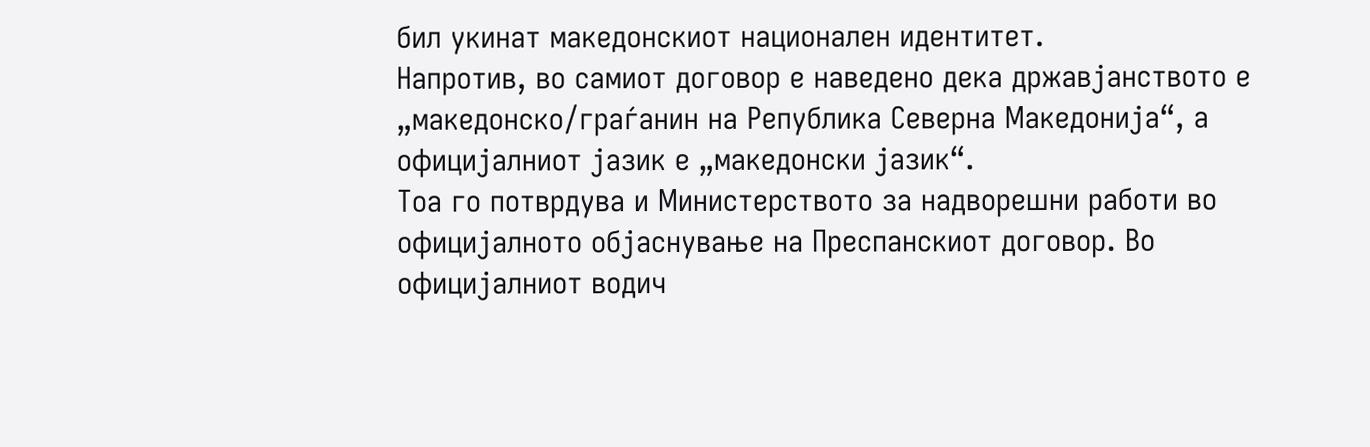бил укинат македонскиот национален идентитет.
Напротив, во самиот договор е наведено дека државјанството е „македонско/граѓанин на Република Северна Македонија“, а официјалниот јазик е „македонски јазик“.
Тоа го потврдува и Министерството за надворешни работи во официјалното објаснување на Преспанскиот договор. Во официјалниот водич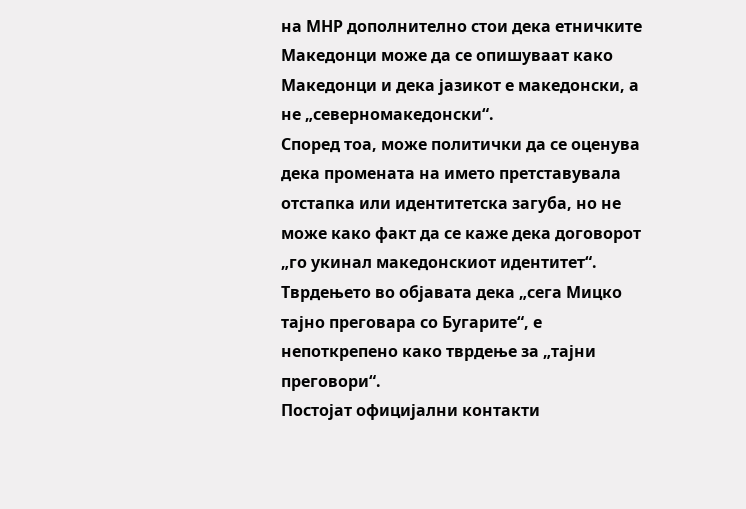на МНР дополнително стои дека етничките Македонци може да се опишуваат како Македонци и дека јазикот е македонски, а не „северномакедонски“.
Според тоа, може политички да се оценува дека промената на името претставувала отстапка или идентитетска загуба, но не може како факт да се каже дека договорот „го укинал македонскиот идентитет“.
Тврдењето во објавата дека „сега Мицко тајно преговара со Бугарите“, е непоткрепено како тврдење за „тајни преговори“.
Постојат официјални контакти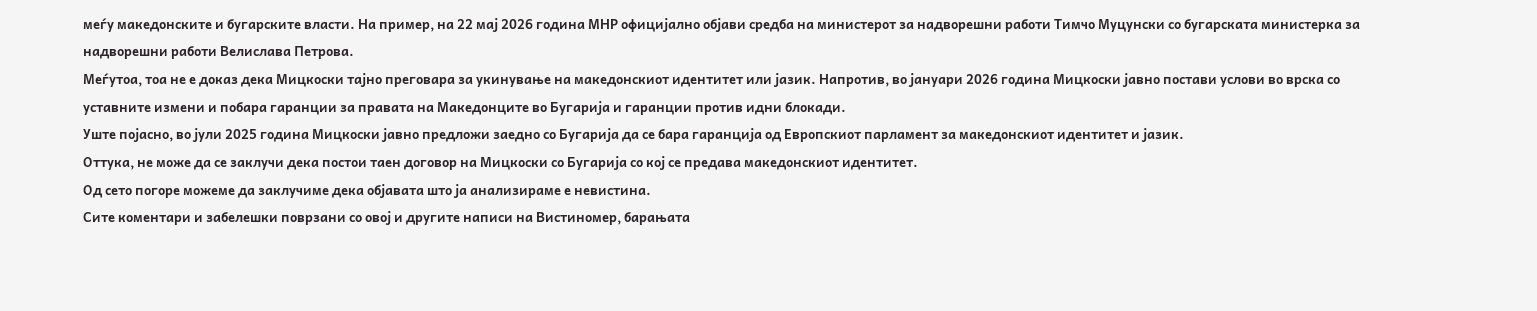меѓу македонските и бугарските власти. На пример, на 22 мај 2026 година МНР официјално објави средба на министерот за надворешни работи Тимчо Муцунски со бугарската министерка за надворешни работи Велислава Петрова.
Меѓутоа, тоа не е доказ дека Мицкоски тајно преговара за укинување на македонскиот идентитет или јазик. Напротив, во јануари 2026 година Мицкоски јавно постави услови во врска со уставните измени и побара гаранции за правата на Македонците во Бугарија и гаранции против идни блокади.
Уште појасно, во јули 2025 година Мицкоски јавно предложи заедно со Бугарија да се бара гаранција од Европскиот парламент за македонскиот идентитет и јазик.
Оттука, не може да се заклучи дека постои таен договор на Мицкоски со Бугарија со кој се предава македонскиот идентитет.
Од сето погоре можеме да заклучиме дека објавата што ја анализираме е невистина.
Сите коментари и забелешки поврзани со овој и другите написи на Вистиномер, барањата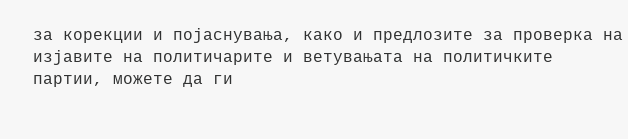за корекции и појаснувања, како и предлозите за проверка на изјавите на политичарите и ветувањата на политичките партии, можете да ги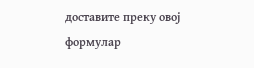доставите преку овој формулар